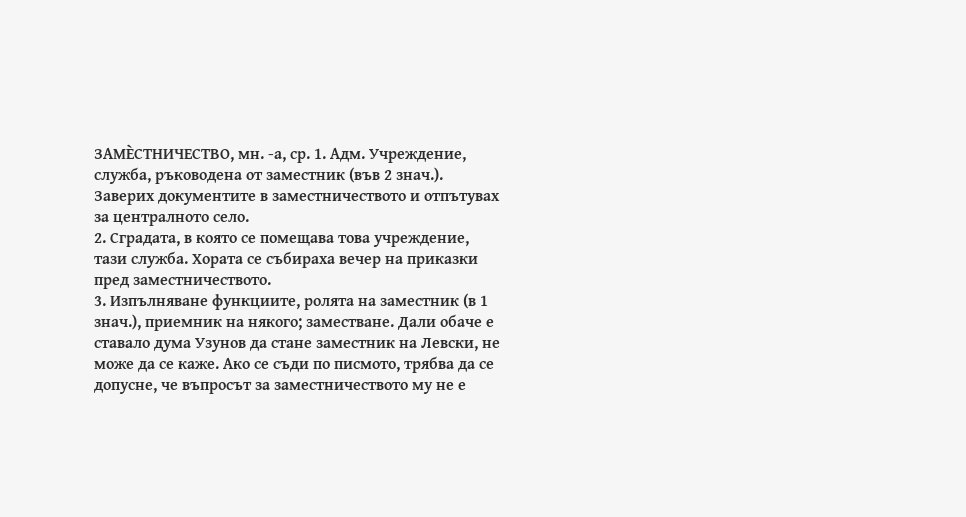ЗАМÈСТНИЧЕСТВО, мн. -а, ср. 1. Адм. Учреждение, служба, ръководена от заместник (във 2 знач.). Заверих документите в заместничеството и отпътувах за централното село.
2. Сградата, в която се помещава това учреждение, тази служба. Хората се събираха вечер на приказки пред заместничеството.
3. Изпълняване функциите, ролята на заместник (в 1 знач.), приемник на някого; заместване. Дали обаче е ставало дума Узунов да стане заместник на Левски, нe може да се каже. Ако се съди по писмото, трябва да се допусне, че въпросът за заместничеството му не е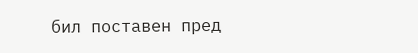бил поставен пред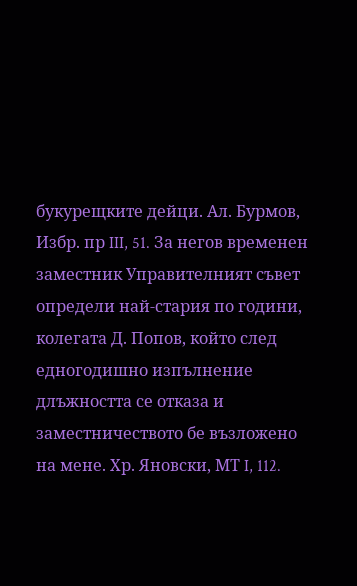букурещките дейци. Ал. Бурмов, Избр. пр III, 51. За негов временен заместник Управителният съвет определи най-стария по години, колегата Д. Попов, който след едногодишно изпълнение длъжността се отказа и заместничеството бе възложено на мене. Хр. Яновски, МТ I, 112.